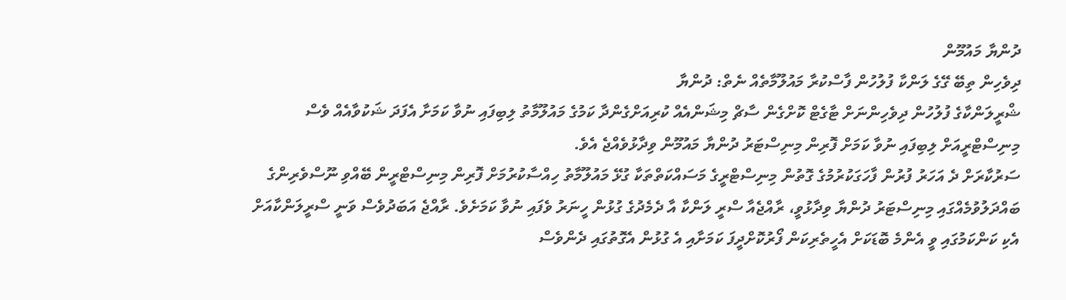ދުންޔާ މައުމޫން
ދިވެހިން ތިބޭ ގޭގެ ލަންކާ ފުލުހުން ފާސްކުރާ މައުލޫމާތެއް ނެތް: ދުންޔާ
ޝްރީލަންކާގެ ފުލުހުން ދިވެހިންނަށް ޓާގެޓް ކޮށްގެން ސާޗް މިޝަންއެއް ކުރިއަށްގެންދާ ކަމުގެ މައުލޫމާތު ލިބިފައި ނުވާ ކަމަށާ އެފަދަ ޝަކުވާއެއް ވެސް މިނިސްޓްރީއަށް ލިބިފައި ނުވާ ކަމަށް ފޮރިން މިނިސްޓަރު ދުންޔާ މައުމޫން ވިދާޅުވެއްޖެ އެވެ.
ސަރުކާރަށް ދެ އަހަރު ފުރުން ފާހަގަކުރުމުގެ ގޮތުން މިނިސްޓްރީގެ މަސައްކަތްތަކާ ގުޅޭ މައުލޫމާތު ހިއްސާކުރުމަށް ފޮރިން މިނިސްޓްރީން ބޭއްވި ނޫސްވެރިންގެ ބައްދަލުވުމެއްގައި މިނިސްޓަރު ދުންޔާ ވިދާޅުވީ، ރާއްޖެއާ ސްރީ ލަންކާ އާ ދެމެދުގެ ގުޅުން ހީނަރު ވެފައި ނުވާ ކަމަށެވެ. ރާއްޖެ އަބަދުވެސް ވަނީ ސްރީލަންކާއަށް އެކި ކަންކަމުގައި ވީ އެންމެ ބޮޑަކަށް އެހީތެރިކަން ފޯރުކޮށްދީފަ ކަމަށާއި އެ ގުޅުން އެގޮތުގައި ދެންވެސް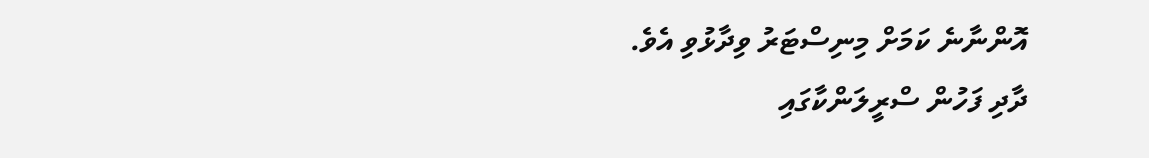އޮންނާނެ ކަމަށް މިނިސްޓަރު ވިދާޅުވި އެވެ.
ދާދި ފަހުން ސްރީލަންކާގައި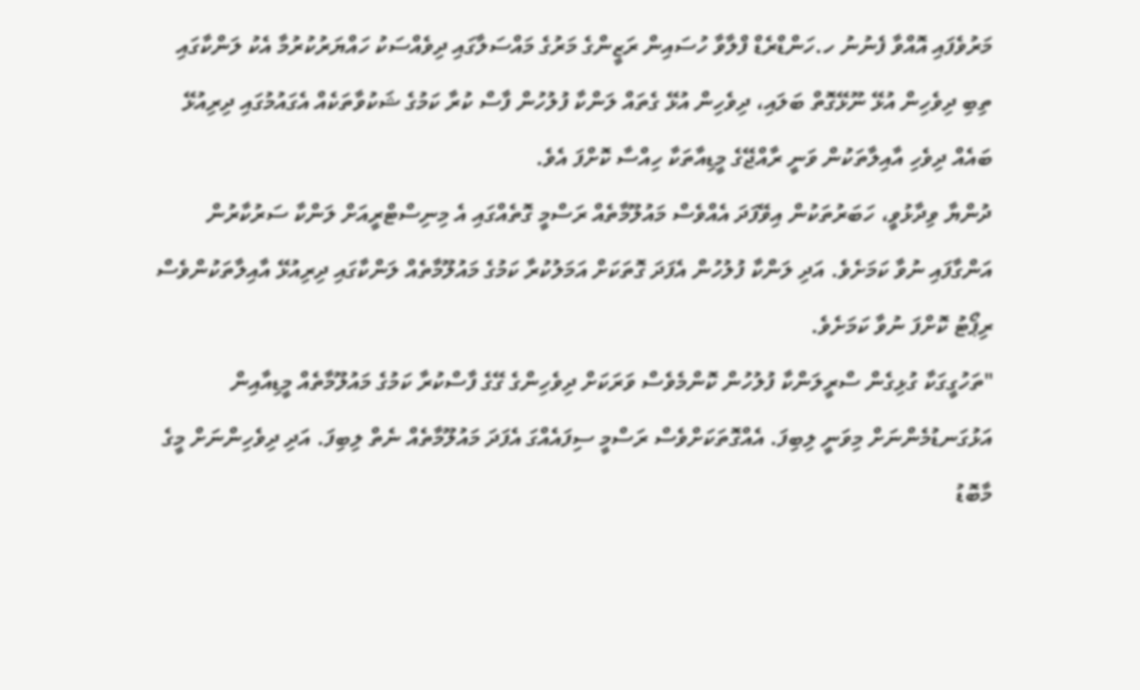މަރުވެފައި އޮއްވާ ފެނުނު ހ.ހަންޑްރެޑް ފްލާވާ ހުސައިން ރަޒީންގެ މަރުގެ މައްސަލާގައި ދިވެއްސަކު ހައްޔަރުކުރުމާ އެކު ލަންކާގައި ތިބި ދިވެހިން އުޅޭ ނޫޅޭގޮތް ބަލައި، ދިވެހިން އުޅޭ ގެތައް ލަންކާ ފުލުހުން ފާސް ކުރާ ކަމުގެ ޝަކުވާތަކެއް އެގައުމުގައި ދިރިއުޅޭ ބައެއް ދިވެހި އާއިލާތަކުން ވަނީ ރާއްޖޭގެ މީޑިއާތަކާ ހިއްސާ ކޮށްފަ އެވެ.
ދުންޔާ ވިދާޅުވީ، ހަބަރުތަކުން އިވޭފަދަ އެއްވެސް މައުލޫމާތެއް ރަސްމީ ގޮތެއްގައި އެ މިނިސްޓްރީއަށް ލަންކާ ސަރުކާރުން އަންގާފައި ނުވާ ކަމަށެވެ. އަދި ލަންކާ ފުލުހުން އެފަދަ ގޮތަކަށް އަމަލުކުރާ ކަމުގެ މައުލޫމާތެއް ލަންކާގައި ދިރިއުޅޭ އާއިލާތަކުންވެސް ރިޕޯޓު ކޮށްފަ ނުވާ ކަމަށެވެ.
"ތަހުގީގަކާ ގުޅިގެން ސްރީލަންކާ ފުލުހުން ކޮންމެވެސް ވަރަކަށް ދިވެހިންގެ ގޭގެ ފާސްކުރާ ކަމުގެ މައުލޫމާތެއް މީޑިއާއިން އަޅުގަނޑުމެންނަށް މިވަނީ ލިބިފަ. އެއްގޮތަކަށްވެސް ރަސްމީ ސިފައެއްގަ އެފަދަ މައުލޫމާތެއް ނެތް ލިބިފަ. އަދި ދިވެހިންނަށް މީގެ މާބޮޑު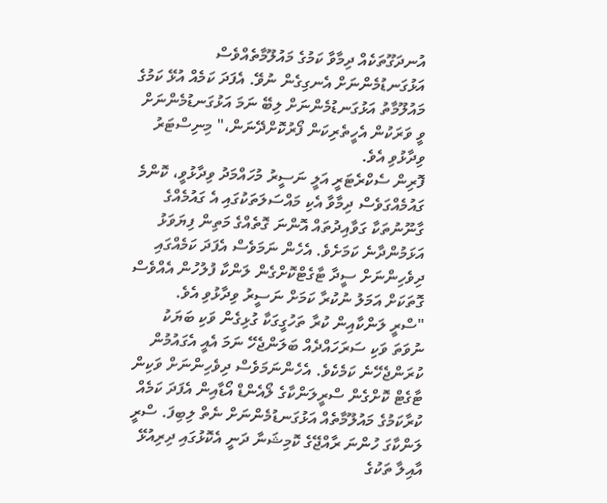އުނދަގޫތަކެއް ދިމާވާ ކަމުގެ މައުލޫމާތެއްވެސް އަޅުގަނޑުމެންނަށް އެނގިގެން ނުވޭ. އެފަދަ ކަމެއް އުޅޭ ކަމުގެ މައުލޫމާތު އަޅުގަނޑުމެންނަށް ލިބޭ ނަމަ އަޅުގަނޑުމެންނަށް ވީ ވަރަކުން އެހީތެރިކަން ފޯރުކޮށްދޭނަން،" މިނިސްޓަރު ވިދާޅުވި އެވެ.
ފޮރިން ސެކްރެޓަރީ އަލީ ނަސީރު މުހައްމަދު ވިދާޅުވީ، ކޮންމެ ގައުމެއްގަވެސް ދިމާވާ އެކި މައްސަލަތަކުގައި އެ ގައުމެއްގެ ގާނޫނުތަކާ ގަވާއިދުތައް އޮންނަ ގޮތެއްގެ މަތިން ފިޔަވަޅު އަޅަމުންދާނެ ކަމަށެވެ. އެހެން ނަމަވެސް އެފަދަ ކަމެއްގައި ދިވެހިންނަށް ސީދާ ޓާގެޓްކޮށްގެން ލަންކާ ފުލުހުން އެއްވެސް ގޮތަކަށް އަމަލު ނުކުރާ ކަމަށް ނަސީރު ވިދާޅުވި އެވެ.
"ސްރީ ލަންކާއިން ކުރާ ތަހުގީގަކާ ގުޅިގެން ވަކި ބަޔަކު ނުވަތަ ވަކި ސަރަހައްދެއް ބަލަންޖެހޭ ނަމަ އެއީ އެގައުމުން ކުރަންޖެހޭނެ ކަމެކެވެ. އެހެންނަމަވެސް ދިވެހިންނަށް ވަކިން ޓާގެޓް ކޮށްގެން ސްރީލަންކާގެ ލޯއެންޑް އޯޑާއިން އެފަދަ ކަމެއް ކުރާކަމުގެ މައުލޫމާތެއް އަޅުގަނޑުމެންނަށް ނެތް ލިބިފަ. ސްރީ ލަންކާގަ ހުންނަ ރާއްޖޭގެ ކޮމިޝަނާ ދަނީ އެކޮޅުގައި ދިރިއުޅޭ އާއިލާ ތަކުގެ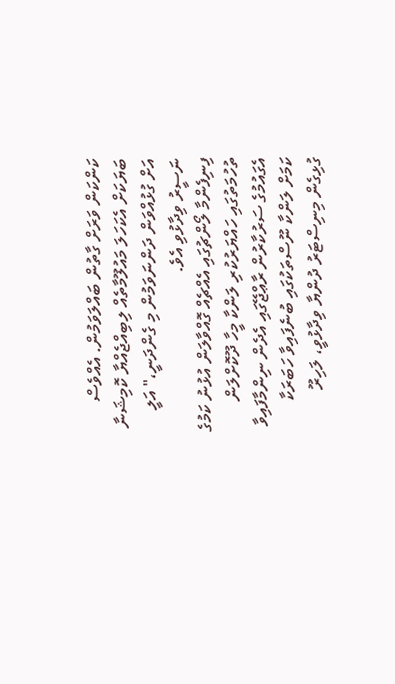ކަންކަން ވަރަށް ގާތުން ބައްލަވަމުން. އެއްވެސް ބަޔަކަށް އެކަހަލަ މައުލޫމާތެއް ލިބިއްޖެއްޔާ ކޮމިޝަނާ އަށް ގުޅުއްވަން ދަންނަވަމުން މި ގެންދަނީ،" އަލީ ނަސީރު ވިދާޅުވި އެވެ.
ފިނިފެންމާ ލޯންޗުގައި އެއްޗެއް ގޮއްވާލަން އުޅުނު ކަމުގެ ތުހުމަތުގައި ހައްޔަރުކުރި ލަންކާ މީހާ ދޫކޮށްލަން އެގައުމުގެ ސަރުކާރުން ރާޢްޖޭގައި އެދެން ނިންމާފައިވާ ކަމަށް ލަންކާ ނޫސްތަކުގައި ބުނެފައިވާ ހަބަރަކާ ގުޅިގެން މިނިސްޓަރު ދުންޔާ ވިދާޅުވީ، ލަހިރޫ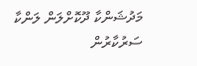މަދުޝަންކާ ދޫކޮށްލަން ލަންކާ ސަރުކާރުން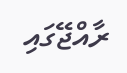ރާއްޖޭގައި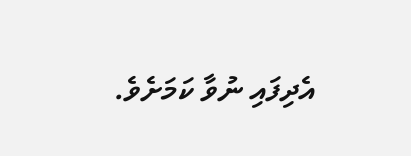އެދިފައި ނުވާ ކަމަށެވެ.